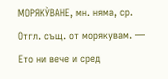МОРЯКУ̀ВАНЕ, мн. няма, ср. Отгл. същ. от морякувам. — Ето ни вече и сред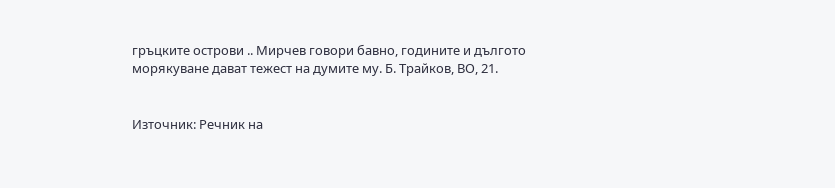гръцките острови .. Мирчев говори бавно, годините и дългото морякуване дават тежест на думите му. Б. Трайков, ВО, 21.


Източник: Речник на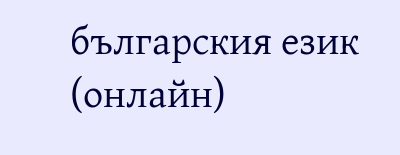българския език (онлайн)